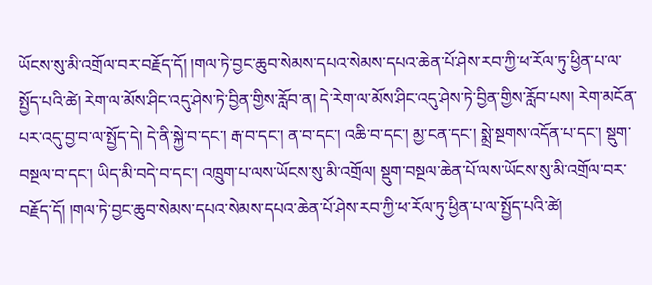ཡོངས་སུ་མི་འགྲོལ་བར་བརྗོད་དོ། །གལ་ཏེ་བྱང་ཆུབ་སེམས་དཔའ་སེམས་དཔའ་ཆེན་པོ་ཤེས་རབ་ཀྱི་ཕ་རོལ་ཏུ་ཕྱིན་པ་ལ་སྤྱོད་པའི་ཚེ། རེག་ལ་མོས་ཤིང་འདུ་ཤེས་ཏེ་བྱིན་གྱིས་རློབ་ན། དེ་རེག་ལ་མོས་ཤིང་འདུ་ཤེས་ཏེ་བྱིན་གྱིས་རློབ་པས། རེག་མངོན་པར་འདུ་བྱ་བ་ལ་སྤྱོད་དེ། དེ་ནི་སྐྱེ་བ་དང་། རྒ་བ་དང་། ན་བ་དང་། འཆི་བ་དང་། མྱ་ངན་དང་། སྨྲེ་སྔགས་འདོན་པ་དང་། སྡུག་བསྔལ་བ་དང་། ཡིད་མི་བདེ་བ་དང་། འཁྲུག་པ་ལས་ཡོངས་སུ་མི་འགྲོལ། སྡུག་བསྔལ་ཆེན་པོ་ལས་ཡོངས་སུ་མི་འགྲོལ་བར་བརྗོད་དོ། །གལ་ཏེ་བྱང་ཆུབ་སེམས་དཔའ་སེམས་དཔའ་ཆེན་པོ་ཤེས་རབ་ཀྱི་ཕ་རོལ་ཏུ་ཕྱིན་པ་ལ་སྤྱོད་པའི་ཚེ།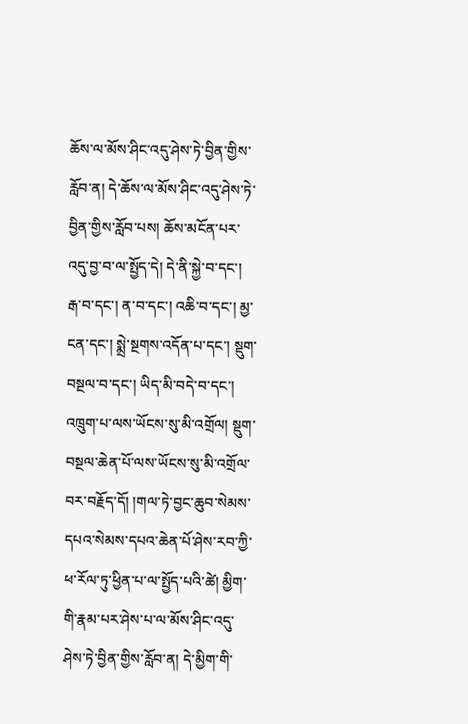ཆོས་ལ་མོས་ཤིང་འདུ་ཤེས་ཏེ་བྱིན་གྱིས་རློབ་ན། དེ་ཆོས་ལ་མོས་ཤིང་འདུ་ཤེས་ཏེ་བྱིན་གྱིས་རློབ་པས། ཆོས་མངོན་པར་འདུ་བྱ་བ་ལ་སྤྱོད་དེ། དེ་ནི་སྐྱེ་བ་དང་། རྒ་བ་དང་། ན་བ་དང་། འཆི་བ་དང་། མྱ་ངན་དང་། སྨྲེ་སྔགས་འདོན་པ་དང་། སྡུག་བསྔལ་བ་དང་། ཡིད་མི་བདེ་བ་དང་། འཁྲུག་པ་ལས་ཡོངས་སུ་མི་འགྲོལ། སྡུག་བསྔལ་ཆེན་པོ་ལས་ཡོངས་སུ་མི་འགྲོལ་བར་བརྗོད་དོ། །གལ་ཏེ་བྱང་ཆུབ་སེམས་དཔའ་སེམས་དཔའ་ཆེན་པོ་ཤེས་རབ་ཀྱི་ཕ་རོལ་ཏུ་ཕྱིན་པ་ལ་སྤྱོད་པའི་ཚེ། མྱིག་གི་རྣམ་པར་ཤེས་པ་ལ་མོས་ཤིང་འདུ་ཤེས་ཏེ་བྱིན་གྱིས་རློབ་ན། དེ་མྱིག་གི་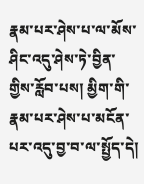རྣམ་པར་ཤེས་པ་ལ་མོས་ཤིང་འདུ་ཤེས་ཏེ་བྱིན་གྱིས་རློབ་པས། མྱིག་གི་རྣམ་པར་ཤེས་པ་མངོན་པར་འདུ་བྱ་བ་ལ་སྤྱོད་དེ།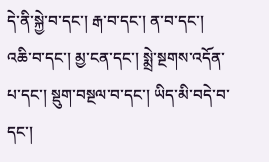དེ་ནི་སྐྱེ་བ་དང་། རྒ་བ་དང་། ན་བ་དང་། འཆི་བ་དང་། མྱ་ངན་དང་། སྨྲེ་སྔགས་འདོན་པ་དང་། སྡུག་བསྔལ་བ་དང་། ཡིད་མི་བདེ་བ་དང་།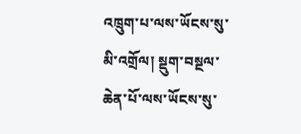འཁྲུག་པ་ལས་ཡོངས་སུ་མི་འགྲོལ། སྡུག་བསྔལ་ཆེན་པོ་ལས་ཡོངས་སུ་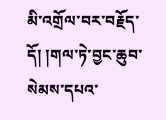མི་འགྲོལ་བར་བརྗོད་དོ། །གལ་ཏེ་བྱང་ཆུབ་སེམས་དཔའ་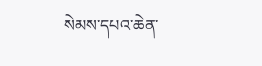སེམས་དཔའ་ཆེན་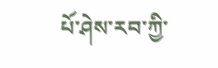པོ་ཤེས་རབ་ཀྱི་